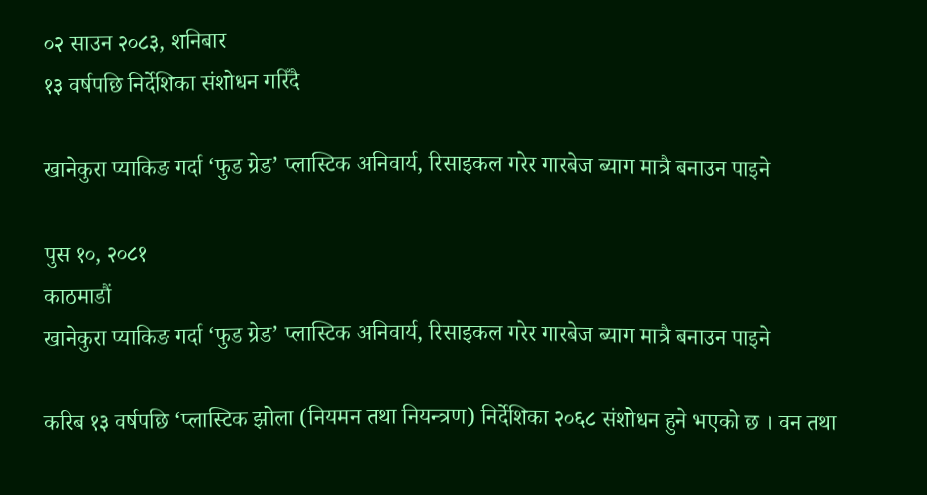०२ साउन २०८३, शनिबार
१३ वर्षपछि निर्देशिका संशोधन गरिँदै

खानेकुरा प्याकिङ गर्दा ‘फुड ग्रेड’ प्लास्टिक अनिवार्य, रिसाइकल गरेर गारबेज ब्याग मात्रै बनाउन पाइने

पुस १०, २०८१
काठमाडौं
खानेकुरा प्याकिङ गर्दा ‘फुड ग्रेड’ प्लास्टिक अनिवार्य, रिसाइकल गरेर गारबेज ब्याग मात्रै बनाउन पाइने

करिब १३ वर्षपछि ‘प्लास्टिक झोला (नियमन तथा नियन्त्रण) निर्देशिका २०६८ संशोधन हुने भएको छ । वन तथा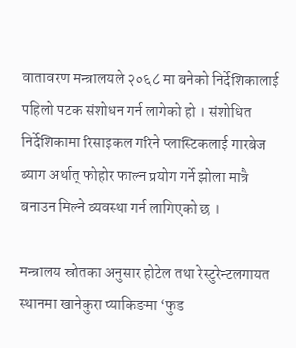वातावरण मन्त्रालयले २०६८ मा बनेको निर्देशिकालाई पहिलो पटक संशोधन गर्न लागेको हो । संशोधित निर्देशिकामा रिसाइकल गरिने प्लास्टिकलाई गारबेज ब्याग अर्थात् फोहोर फाल्न प्रयोग गर्ने झोला मात्रै बनाउन मिल्ने व्यवस्था गर्न लागिएको छ ।

मन्त्रालय स्रोतका अनुसार होटेल तथा रेस्टुरेन्टलगायत स्थानमा खानेकुरा प्याकिङमा ‘फुड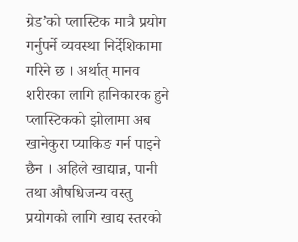ग्रेड’को प्लास्टिक मात्रै प्रयोग गर्नुपर्ने व्यवस्था निर्देशिकामा गरिने छ । अर्थात् मानव शरीरका लागि हानिकारक हुने प्लास्टिकको झोलामा अब खानेकुरा प्याकिङ गर्न पाइने छैन । अहिले खाद्यान्न, पानी तथा औषधिजन्य वस्तु प्रयोगको लागि खाद्य स्तरको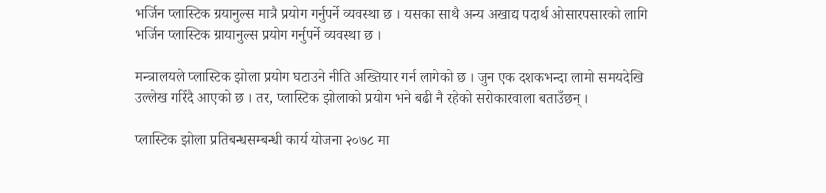भर्जिन प्लास्टिक ग्रयानुल्स मात्रै प्रयोग गर्नुपर्ने व्यवस्था छ । यसका साथै अन्य अखाद्य पदार्थ ओसारपसारको लागि भर्जिन प्लास्टिक ग्रायानुल्स प्रयोग गर्नुपर्ने व्यवस्था छ ।

मन्त्रालयले प्लास्टिक झोला प्रयोग घटाउने नीति अख्तियार गर्न लागेको छ । जुन एक दशकभन्दा लामो समयदेखि उल्लेख गरिँदै आएको छ । तर, प्लास्टिक झोलाको प्रयोग भने बढी नै रहेको सरोकारवाला बताउँछन् ।

प्लास्टिक झोला प्रतिबन्धसम्बन्धी कार्य योजना २०७८ मा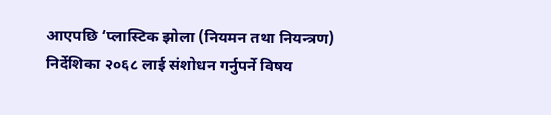आएपछि ‘प्लास्टिक झोला (नियमन तथा नियन्त्रण) निर्देशिका २०६८ लाई संशोधन गर्नुपर्ने विषय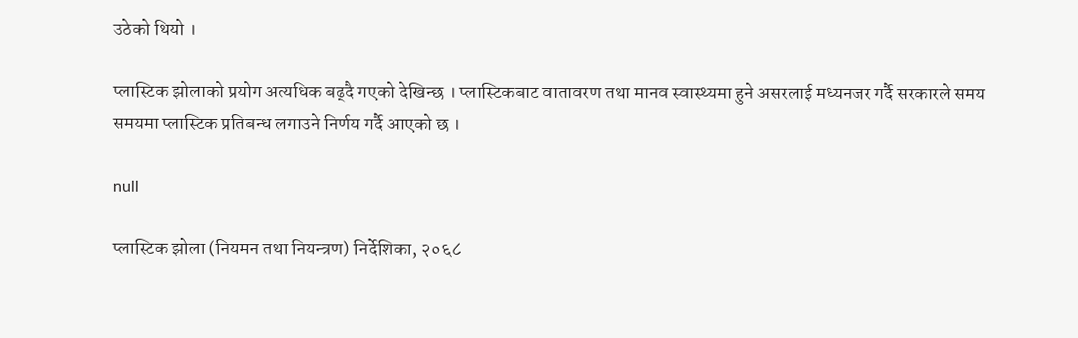उठेको थियो ।

प्लास्टिक झोलाको प्रयोग अत्यधिक बढ्दै गएको देखिन्छ । प्लास्टिकबाट वातावरण तथा मानव स्वास्थ्यमा हुने असरलाई मध्यनजर गर्दै सरकारले समय समयमा प्लास्टिक प्रतिबन्ध लगाउने निर्णय गर्दै आएको छ ।

null

प्लास्टिक झोला (नियमन तथा नियन्त्रण) निर्देशिका, २०६८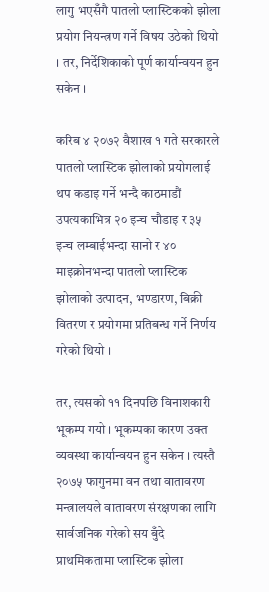लागु भएसँगै पातलो प्लास्टिकको झोला प्रयोग नियन्त्रण गर्ने विषय उठेको थियो । तर, निर्देशिकाको पूर्ण कार्यान्वयन हुन सकेन ।

करिब ४ २०७२ वैशाख १ गते सरकारले पातलो प्लास्टिक झोलाको प्रयोगलाई थप कडाइ गर्ने भन्दै काठमाडौं उपत्यकाभित्र २० इन्च चौडाइ र ३५ इन्च लम्बाईभन्दा सानो र ४० माइक्रोनभन्दा पातलो प्लास्टिक झोलाको उत्पादन, भण्डारण, बिक्री वितरण र प्रयोगमा प्रतिबन्ध गर्ने निर्णय गरेको थियो ।

तर, त्यसको ११ दिनपछि विनाशकारी भूकम्प गयो । भूकम्पका कारण उक्त व्यवस्था कार्यान्वयन हुन सकेन । त्यस्तै २०७५ फागुनमा वन तथा वातावरण मन्त्रालयले वातावरण संरक्षणका लागि सार्वजनिक गरेको सय बुँदे प्राथमिकतामा प्लास्टिक झोला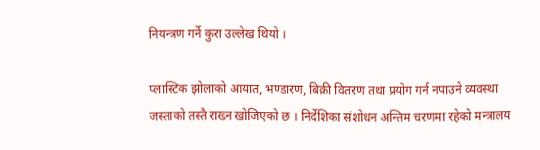नियन्त्रण गर्ने कुरा उल्लेख थियो ।

प्लास्टिक झोलाको आयात, भण्डारण, बिक्री वितरण तथा प्रयोग गर्न नपाउने व्यवस्था जस्ताको तस्तै राख्न खोजिएको छ । निर्देशिका संशोधन अन्तिम चरणमा रहेको मन्त्रालय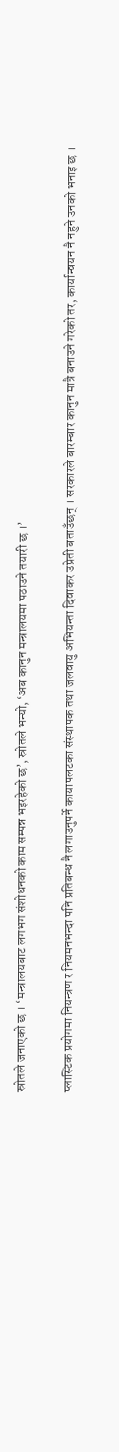स्रोतले जनाएको छ । ‘मन्त्रालयबाट लगभग संशोधनको काम सम्पन्न भइरहेको छ’, स्रोतले भन्यो, ‘अब कानुन मन्त्रालयमा पठाउने तयारी छ ।’

प्लास्टिक प्रयोगमा नियन्त्रण र नियमनभन्दा पनि प्रतिबन्ध नै लगाउनुपर्ने कायापलटका संस्थापक तथा जलवायु अभियन्ता दिवाकर उप्रेती बताउँछन् । सरकारले बारम्बार कानुन मात्रै बनाउने गरेको तर, कार्यान्वयन नै नहुने उनको भनाइ छ ।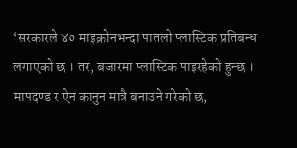‘सरकारले ४० माइक्रोनभन्दा पातलो प्लास्टिक प्रतिबन्ध लगाएको छ । तर, बजारमा प्लास्टिक पाइरहेको हुन्छ । मापदण्ड र ऐन कानुन मात्रै बनाउने गरेको छ,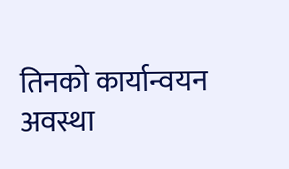तिनको कार्यान्वयन अवस्था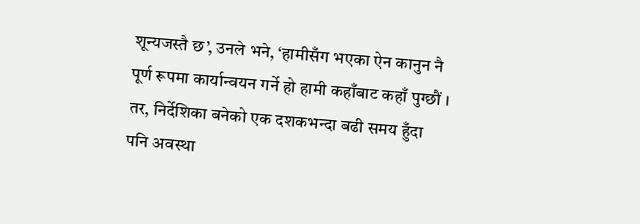शून्यजस्तै छ’, उनले भने, ‘हामीसँग भएका ऐन कानुन नै पूर्ण रूपमा कार्यान्वयन गर्ने हो हामी कहाँबाट कहाँ पुग्छौं । तर, निर्देशिका बनेको एक दशकभन्दा बढी समय हुँदा पनि अवस्था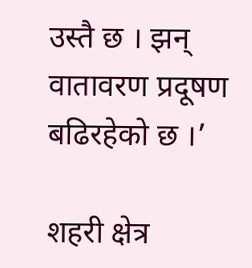उस्तै छ । झन् वातावरण प्रदूषण बढिरहेको छ ।’

शहरी क्षेत्र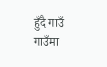हुँदै गाउँ गाउँमा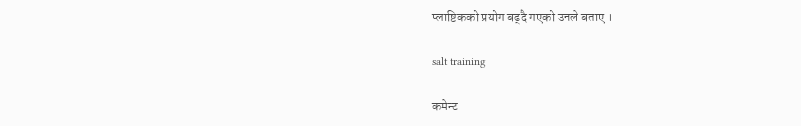प्लाष्टिकको प्रयोग बढ्दै गएको उनले बताए ।

salt training

कमेन्ट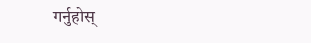गर्नुहोस्